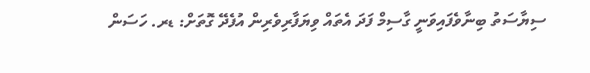ސިޔާސަތު ބިނާވެފައިވަނީ ގާސިމް ފަދަ އެތައް ވިޔަފާރިވެރިން އުފެދޭ ގޮތަށް: ޑރ. ހަސަން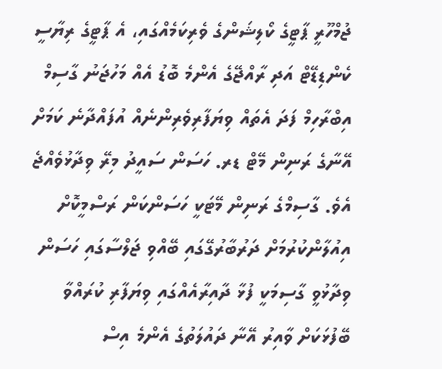ޖުމްހޫރީ ޕާޓީގެ ކޯލިޝަންގެ ވެރިކަމެއްގައި، އެ ޕާޓީގެ ރިޔާސީ ކެންޑިޑޭޓް އަދި ރާއްޖޭގެ އެންމެ ބޮޑު އެއް މަހުޖަނު ގާސިމް އިބްރާހިމް ފަދަ އެތައް ވިޔަފާރިވެރިންނެއް އުފައްދާނެ ކަމަށް އޭނާގެ ރަނިން މޭޓް ޑރ. ހަސަން ސައީދު މިރޭ ވިދާޅުވެއްޖެ އެވެ. ގާސިމްގެ ރަނިން މޭޓަކީ ހަސަންކަން ރަސްމީކޮށް އިއުލާންކުރުމަށް ދަރުބާރުގޭގައި ބޭއްވި ޖަލްސާގައި ހަސަން ވިދާޅުވީ ގާސިމަކީ ފުޅާ ދާއިރާއެއްގައި ވިޔަފާރި ކުރައްވާ ބޭފުޅަކަށް ވާއިރު އޭނާ ދައުލަތުގެ އެންމެ އިސް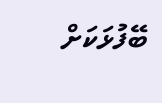ބޭފުޅަކަށް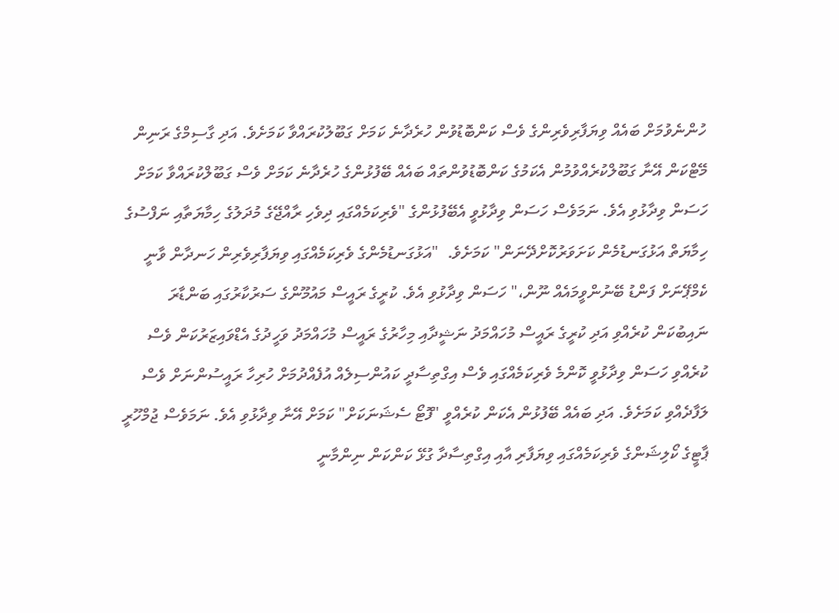ހުންނެވުމަށް ބައެއް ވިޔަފާރިވެރިންގެ ވެސް ކަންބޮޑުވުން ހުރެދާނެ ކަމަށް ގަބޫލުކުރައްވާ ކަމަށެވެ. އަދި ގާސިމްގެ ރަނިން މޭޓްކަން އޭނާ ގަބޫލްކުރެއްވުމުން އެކަމުގެ ކަންބޮޑުވުންތައް ބައެއް ބޭފުޅުންގެ ހުރެދާނެ ކަމަށް ވެސް ގަބޫލްކުރައްވާ ކަމަށް ހަސަން ވިދާޅުވި އެވެ. ނަމަވެސް ހަސަން ވިދާޅުވީ އެބޭފުޅުންގެ "ވެރިކަމެއްގައި ދިވެހި ރާއްޖޭގެ މުދަލުގެ ހިމާޔަތާއި ނަފްސުގެ ހިމާޔަތް އަޅުގަނޑުމެން ކަށަވަރުކޮށްދޭނަން" ކަމަށެވެ.  "އަޅުގަނޑުމެންގެ ވެރިކަމެއްގައި ވިޔަފާރިވެރިން ހަނދާން ވާނީ ކެމްޕޭނަށް ފަންޑު ބޭނުންވީމައެއް ނޫން،" ހަސަން ވިދާޅުވި އެވެ. ކުރީގެ ރައީސް މައުމޫންގެ ސަރުކާރުގައި ބަންޑާރަ ނައިބުކަން ކުރެއްވި އަދި ކުރީގެ ރައީސް މުހައްމަދު ނަޝީދާއި މިހާރުގެ ރައީސް މުހައްމަދު ވަހީދުގެ އެޑްވައިޒަރުކަން ވެސް ކުރެއްވި ހަސަން ވިދާޅުވީ ކޮންމެ ވެރިކަމެއްގައި ވެސް އިގްތިސާދީ ކައުންސިލެއް އުފެއްދުމަށް ހުރިހާ ރައީސުންނަށް ވެސް ލަފާދެއްވި ކަމަށެވެ. އަދި ބައެއް ބޭފުޅުން އެކަން ކުރެއްވީ "ފޮޓޯ ސެޝަނަކަށް" ކަމަށް އޭނާ ވިދާޅުވި އެވެ. ނަމަވެސް ޖުމްހޫރީ ޕާޓީގެ ކޯލިޝަންގެ ވެރިކަމެއްގައި ވިޔަފާރި އާއި އިގްތިސާދާ ގުޅޭ ކަންކަން ނިންމާނީ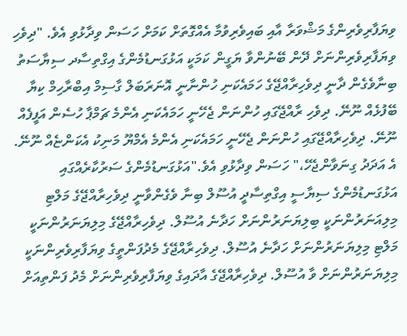ވިޔަފާރިވެރިންގެ މަޝްވަރާ އާއި ބައިވެރިވުމާ އެއްގޮތަށް ކަމަށް ހަސަން ވިދާޅުވި އެވެ. "ދިވެހި ވިޔަފާރިވެރިންނަށް ދޭން ބޭނުންވާ ޔަގީން ކަމަކީ އަޅުގަނޑުމެންގެ އިގްތިސާދ ސިޔާސަތު ބިނާވެގެން ދާނީ ދިވެހިރާއްޖޭގެ ހަމައެކަނި ހުންނާނީ އޮނަރަބަލް ގާސިމް އިބްރާހިމް ކިޔާ ބޭފުޅެއް ނޫނޭ. ދިވެހި ރާއްޖޭގައި ހުންނަން ޖެހޭނީ ހަމައެކަނި އެންމެ ޗަމްޕާ ހުސެން އަފީފެއް ނޫނޭ. ދިވެހިރާއްޖޭގައި ހުންނަން ޖެހޭނީ ހަމައެކަނި އެންމެ އެމްޔޫ މަނިކު އެކަންޏެއް ނޫނޭ. އެ އަދަދު ގިނަވާންޖެހޭ،" ހަސަން ވިދާޅުވި އެވެ."އަޅުގަނޑުމެންގެ ސަރުކާރެއްގައި އަޅުގަނޑުމެންގެ ސިޔާސީ އިގްތިސާދީ އުސޫލް ބިނާ ވެގެންވާނީ ދިވެހިރާއްޖޭގެ މަލްޓި މިލިއަނަރުންނަކީ ބިލިޔަނަރުންނަށް ހަދާނެ އުސޫލް. ދިވެހިރާއްޖޭގެ މިލިޔަނަރުންނަކީ މަލްޓި މިލިޔަނަރުންނަށް ހަދާނެ އުސޫލް. ދިވެހިރާއްޖޭގެ މެދުފަންތީގެ ވިޔަފާރިވެރިންނަކީ މިލިޔަނަރުންނަށް ވާ އުސޫލް. ދިވެހިރާއްޖޭގެ އާދައިގެ ވިޔަފާރިވެރިންނަށް މެދު ފަންތިއަށް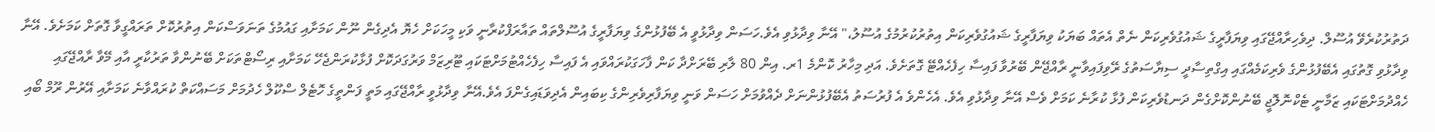ދަތުރުކުރެވޭ އުސޫލް. ދިވެހިރާއްޖޭގައި ވިޔަފާރީގެ ޝައުގުވެރިކަން ނެތް އެތައް ބަޔަކު ވިޔަފާރީގެ ޝައުގުވެރިކަން އިތުރުކުރުމުގެ އުސޫލު،" އޭނާ ވިދާޅުވި އެވެ.ހަސަން ވިދާޅުވީ އެ ބޭފުޅުންގެ ވިޔަފާރީގެ އުސޫލްތައް ތައާރަފްކުރާނީ ވަކި މީހަކަށް ހެޔޮ އެދިގެން ނޫން ކަމަށާއި ގައުމުގެ ތަނަވަސްކަން އިތުރުކޮށް ތަރައްގީވާ ގޮތަށް ކަމަށެވެ. އޭނާ ވިދާޅުވި ގޮތުގައި އެބޭފުޅުންގެ ވެރިކަމެއްގައި އިގްތިސާދީ ސިޔާސަތުގެ ރޭވިފައިވާނީ ރާއްޖޭން ބޭރުވާ ފައިސާ ހިފެހެއްޓޭ ގޮތަށެވެ. އަދި މިހާރު ކޮންމެ 1ރ. އިން 80 ލާރި ބޭރަށްދާ ކަން ފާހަގަކުރައްވައި އެ ފައިސާ ހިފެހެއްޓުމަށްޓަކައި ޓޫރިޒަމް ވަރުގަދަކޮށް ފުޅާކުރަންޖެހޭ ކަމަށާއި ރިސޯޓްތަކަށް ބޭނުންވާ ތަރުކާރީ އާއި މޭވާ ރާއްޖޭގައި ހެއްދުމަށްޓަކައި ޒަމާނީ ޓެކްނޮލޮޖީ ބޭނުންކޮށްގެން ދަނޑުވެރިކަން ފުޅާ ކުރާނެ ކަމަށް ވެސް އޭނާ ވިދާޅުވި އެވެ. އެހެންވެ އެ ފުރުސަތު އެބޭފުޅުންނަށް ދެއްވުމަށް ހަސަން ވަނީ ވިޔަފާރިވެރިންގެ ކިބައިން އެދިވަޑައިގެންފަ އެވެ.އޭނާ ވިދާޅުވީ ރާއްޖޭގައި މަތީ ފަންތީގެ ހޮޓެލް ސްކޫލް ހެދުމަށް މަސައްކަތް ކުރައްވާނެ ކަމަށާއި އޭރުން ރޫމް ބޯއި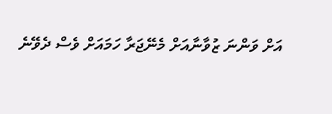އަށް ވަންނަ ޒުވާނާއަށް މެނޭޖަރާ ހަމައަށް ވެސް ދެވޭނެ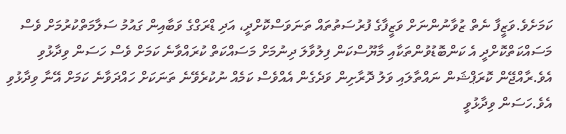ކަމަށެވެ.ވަޒީފާ ނެތް ޒުވާނުންނަށް ވަޒީފާގެ ފުރުސަތުތައް ތަނަވަސްކޮށްދީ، އަދި ޑްރަގްގެ ވަބާއިން ގައުމު ސަލާމަތްކުރުމަށް ވެސް މަސައްކަތްކޮށްދީ އެ ކަންބޮޑުވުންތަކާއި މާޔޫސްކަން ފިލުވާލަ ދިނުމަށް މަސައްކަތް ކުރައްވާނެ ކަމަށް ވެސް ހަސަން ވިދާޅުވި އެވެ.ރާއްޖޭން ކޮރަޕްޝަން ނައްތާލައި ވަލު ދޮރާށިން ވަދެގެން އެއްވެސް ކަމެއް ނުކުރެވޭނެ ތަނަކަށް ހައްދަވާނެ ކަމަށް އޭނާ ވިދާޅުވި އެވެ.ހަސަން ވިދާޅުވީ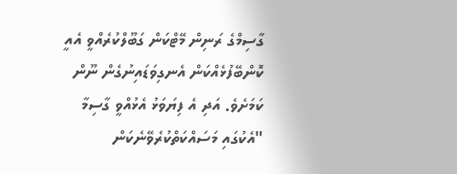ގާސިމްގެ ރަނިން މޭޓްކަން ގަބޫލްކުރެއްވީ އެއީ ކޮންބޭފުޅެއްކަން އެނގިވަޑައިނުގެން ނޫން ކަމަށެވެ. އަދި އެ ފިޔަވަޅު އެޅުއްވީ ގާސިމާ "އެކުގައި މަސައްކަތްކުރެވޭނެކަން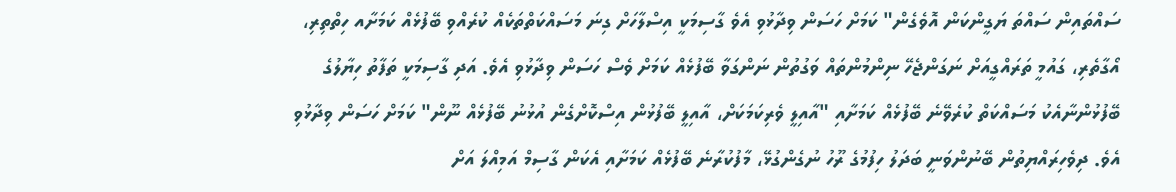ސައްތައިން ސައްތަ ޔަގީންކަން އޮވެގެން" ކަމަށް ހަސަން ވިދާޅުވި އެވެ ގާސިމަކީ އިސްލާހަށް ގިނަ މަސައްކަތްތަކެއް ކުރެއްވި ބޭފުޅެއް ކަމަށާއ ހިތްތިރި، އޯގާތެރި، ގައުމީ ތަރައްގީއަށް ނަގަންޖެހޭ ނިންމުންތައް ވަގުތުން ނަންގަވާ ބޭފުޅެއް ކަމަށް ވެސް ހަސަން ވިދާޅުވި އެވެ. އަދި ގާސިމަކީ ތަފާތު ހިޔާލުގެ ބޭފުޅުންނާއެކު މަސައްކަތް ކުރެވޭނެ ބޭފުޅެއް ކަމަށާއި "އާއިލީ ވެރިކަމަކަށް، އާއިލީ ބޭފުޅުން އިސްކޮށްގެން އުޅުނު ބޭފުޅެއް ނޫން" ކަމަށް ހަސަން ވިދާޅުވި އެވެ. ދިވެހިރައްޔިތުން ބޭނުންވަނީ ބަދަލު ހިފުމުގެ ރޫހު ނުގެންގުޅޭ، މާފުކުރާނެ ބޭފުޅެއް ކަމަށާއި އެކަން ގާސިމް އަމިއްލަ އަށް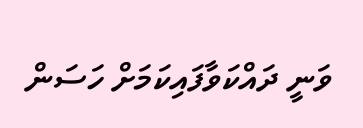ވަނީ ދައްކަވާފައިކަމަށް ހަސަން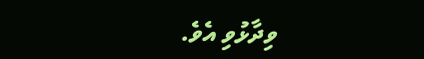ވިދާޅުވި އެވެ.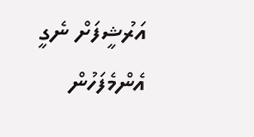އަރުޝީފަށް ނެގީ
އެންމެފަހުން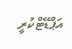އަޕްޑޭޓްކުރީ